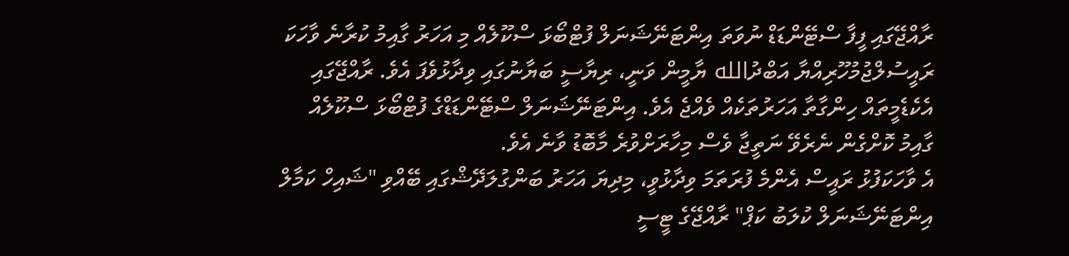ރާއްޖޭގައި ފީފާ ސްޓޭންޑަޑް ނުވަތަ އިންޓަނޭޝަނަލް ފުޓްބޯޅަ ސްކޫލެއް މި އަހަރު ގާއިމު ކުރާނެ ވާހަކަ ރައީސުލްޖުމުހޫރިއްޔާ އަބްދުالله ޔާމީން ވަނީ، ރިޔާސީ ބަޔާނުގައި ވިދާޅުވެފަ އެވެ. ރާއްޖޭގައި އެކެޑެމީތައް ހިންގާތާ އަހަރުތަކެއް ވެއްޖެ އެވެ. އިންޓަނޭޝަނަލް ސްޓޭންޑަޑްގެ ފުޓްބޯޅަ ސްކޫލެއް ގާއިމު ކޮށްގެން ނެރެވޭ ނަތީޖާ ވެސް މިހާރަށްވުރެ މާބޮޑު ވާނެ އެވެ.
އެ ވާހަކަފުޅު ރައީސް އެންމެ ފުރަތަމަ ވިދާޅުވީ، މިދިޔަ އަހަރު ބަންގުލަދޭޝްގައި ބޭއްވި "ޝައިހް ކަމާލް އިންޓަނޭޝަނަލް ކުލަބު ކަޕް" ރާއްޖޭގެ ޓީސީ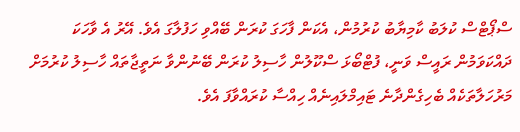ސްޕޯޓްސް ކުލަބު ކާމިޔާބު ކުރުމުން، އެކަން ފާހަގަ ކުރަން ބޭއްވި ހަފުލާގަ އެވެ. އޭރު އެ ވާހަކަ ދައްކަވަމުން ރައީސް ވަނީ، ފުޓްބޯޅަ ސްކޫލުން ހާސިލު ކުރަން ބޭނުންވާ ނަތީޖާތައް ހާސިލު ކުރުމަށް މަރުހަލާތަކެއް ބެހިގެންދާނެ ޓައިމްލައިނެއް ހިއްސާ ކުރައްވާފަ އެވެ.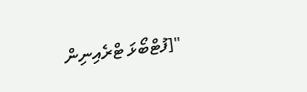"[ފުޓްބޯޅަ ޓްރެއިނިން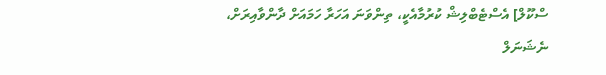ސްކޫލް] އެސްޓެބްލިޝް ކުރުމާއެކީ، ތިންވަނަ އަހަރާ ހަމައަށް ދާންވާއިރަށް، ނެޝަނަލް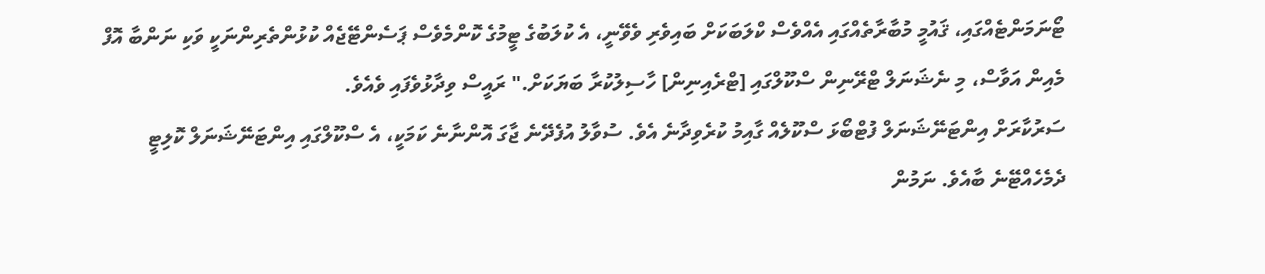ޓޯނަމަންޓެއްގައި، ޤައުމީ މުބާރާތެއްގައި އެއްވެސް ކްލަބަކަށް ބައިވެރި ވެވޭނީ، އެ ކުލަބުގެ ޓީމުގެ ކޮންމެވެސް ޕަސެންޓޭޖެއް ކުޅުންތެރިންނަކީ ވަކި ނަންބާ އޮފް މެއިން އަވާސް، މި ނެޝަނަލް ޓްރޭނިން ސްކޫލްގައި [ޓްރެއިނިން] ހާސިލުކުރާ ބަޔަކަށް." ރައީސް ވިދާޅުވެފައި ވެއެވެ.
ސަރުކާރަށް އިންޓަނޭޝަނަލް ފުޓްބޯޅަ ސްކޫލެއް ގާއިމު ކުރެވިދާނެ އެވެ. ސުވާލު އުފެދޭނެ ޖާގަ އޮންނާނެ ކަމަކީ، އެ ސްކޫލްގައި އިންޓަނޭޝަނަލް ކޮލިޓީ ދެމެހެއްޓޭނެ ބާއެވެ. ނަމުން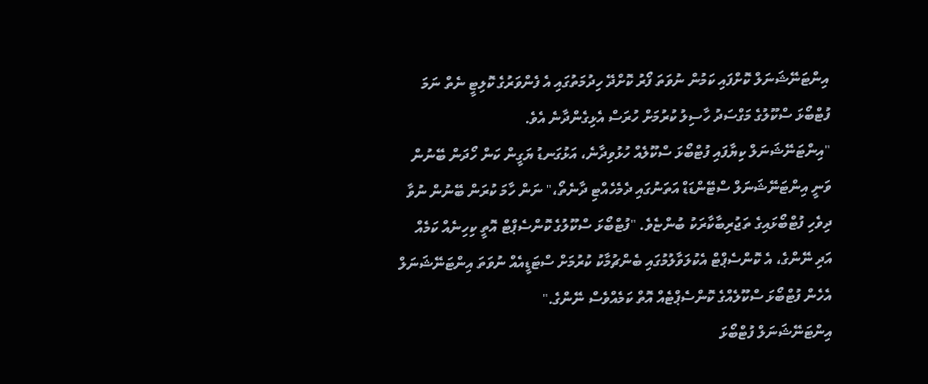އިންޓަނޭޝަނަލް ކޮށްފައި ކަމުން ނުވަތަ ފޯރު ކޮށްދޭ ހިދުމަތުގައި އެ ފެންވަރުގެ ކޮލިޓީ ނެތް ނަމަ ފުޓްބޯޅަ ސްކޫލުގެ މަގްސަދު ހާސިލު ކުރުމަށް ހުރަސް އެޅިގެންދާނެ އެވެ.
"އިންޓަނޭޝަނަލް ކިޔާފައި ފުޓްބޯޅަ ސްކޫލެއް ހުޅުވިދާނެ، އަޅުގަނޑު ޔަގީން ކަން ހޯދަން ބޭނުން ވަނީ އިންޓަނޭޝަނަލް ސްޓޭންޑަޑް އަތަނުގައި ދެމެހެއްޓި ދާނެތޯ،" ނަން ހާމަ ކުރަން ބޭނުން ނުވާ ދިވެހި ފުޓްބޯޅައިގެ ތަޖުރިބާކާރަކު ބުންޏެވެ. "ފުޓްބޯޅަ ސްކޫލުގެ ކޮންސެޕްޓް އޮތީ ކިހިނެއް ކަމެއް އަދި ނޭންގެ، އެ ކޮންސެޕްޓް އެކުލަވާލުމުގައި ބެންޗުމާކު ކުރުމަށް ސްޓަޑީއެއް ނުވަތަ އިންޓަނޭޝަނަލް އެހެން ފުޓްބޯޅަ ސްކޫލެއްގެ ކޮންސެޕްޓެއް އޮތް ކަމެއްވެސް ނޭންގެ."
އިންޓަނޭޝަނަލް ފުޓްބޯޅަ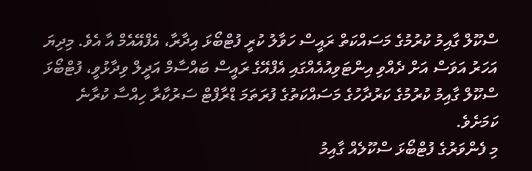ސްކޫލް ގާއިމު ކުރުމުގެ މަސައްކަތް ރައީސް ހަވާލު ކުރީ ފުޓްބޯޅަ އިދާރާ، އެފްއޭއެމް އާ އެވެ. މިދިޔަ އަހަރު އަވަސް އަށް ދެއްވި އިންޓަވިއުއެއްގައި އެފްއޭގެ ރައީސް ބައްސާމް އަދީލް ވިދާޅުވީ، ފުޓްބޯޅަ ސްކޫލް ގާއިމު ކުރުމުގެ ކަރުދާހުގެ މަސައްކަތުގެ ފުރަތަމަ ޑްރާފްޓް ސަރުކާރާ ހިއްސާ ކުރާނެ ކަމަށެވެ.
މި ފެންވަރުގެ ފުޓްބޯޅަ ސްކޫލެއް ގާއިމު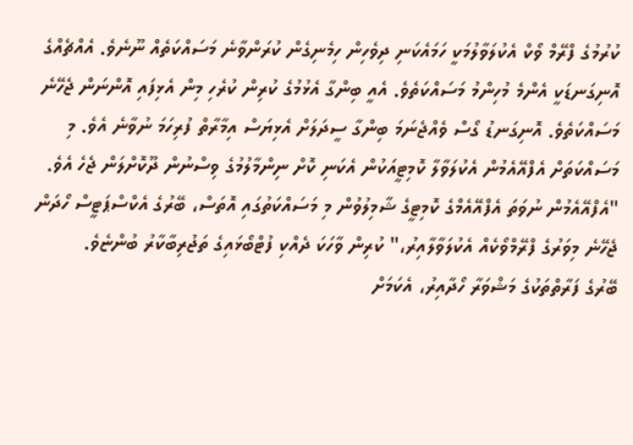ކުރުމުގެ ފްރޭމް ވޯކް އެކުލަވާލުމަކީ ހަމައެކަނި ދިވެހިން ހިމެނިގެން ކުރަންވާނެ މަސައްކަތެއް ނޫނެވެ. އެއްޗެއްގެ އޮނިގަނޑަކީ އެންމެ މުހިންމު މަސައްކަތެވެ. އެއީ ބިންގާ އެޅުމުގެ ކުރިން ކުރެހި މިން އެޅިފައި އޮންނަން ޖެހޭނެ މަސައްކަތެވެ. އޮނިގަނޑު ގޯސް ވެއްޖެނަމަ ބިންގާ ސީދަލަށް އެޅިޔަސް އިމާރާތް ފުރިހަމަ ނުވާނެ އެވެ. މި މަސައްކަތަށް އެފްއޭއެމުން އެކުލަވާލާ ކޮމިޓީއަކުން އެކަނި ކޮށް ނިންމާލުމުގެ ވިސްނުން ދޫކޮށްލަން ޖެހެ އެވެ.
"އެފްއޭއެމުން ނުވަތަ އެފްއޭއެމްގެ ކޮމިޓީގެ ޝާމިލުވުން މި މަސައްކަތުގައި އޮތަސް، ބޭރުގެ އެކްސްޕަޓީސް ހޯދަން ޖެހޭނެ މިވަރުގެ ފްރޭމްވޯކެއް އެކުލަވާލާއިރު،" ކުރިން ވާހަކަ ދެއްކި ފުޓްބޯޅައިގެ ތަޖުރިބާކާރު ބުންޏެވެ.
ބޭރުގެ ފަރާތްތަކުގެ މަޝްވަރާ ހޯދާއިރު، އެކަމަށް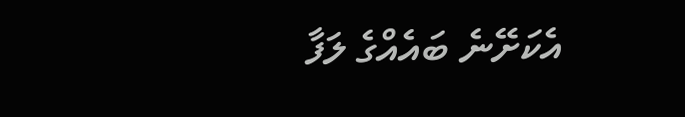އެކަށޭނެ ބައެއްގެ ލަފާ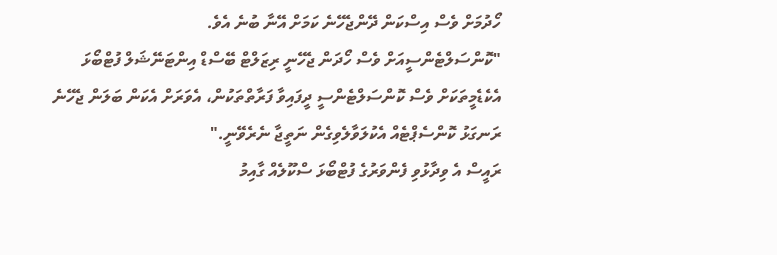ހޯދުމަށް ވެސް އިސްކަން ދޭންޖެހޭނެ ކަމަށް އޭނާ ބުނެ އެވެ.
"ކޮންސަލްޓެންސީއަށް ވެސް ހޯދަން ޖެހޭނީ ރިޒަލްޓް ބޭސްޑް އިންޓަނޭޝަލް ފުޓްބޯޅަ އެކެޑެމީތަކަށް ވެސް ކޮންސަލްޓެންސީ ދީފައިވާ ފަރާތްތަކުން، އެވަރަށް އެކަން ބަލަން ޖެހޭނެ ރަނގަޅު ކޮންސެޕްޓެއް އެކުލަވާލެވިގެން ނަތީޖާ ނެރެވޭނީ."
ރައީސް އެ ވިދާޅުވި ފެންވަރުގެ ފުޓްބޯޅަ ސްކޫލެއް ގާއިމު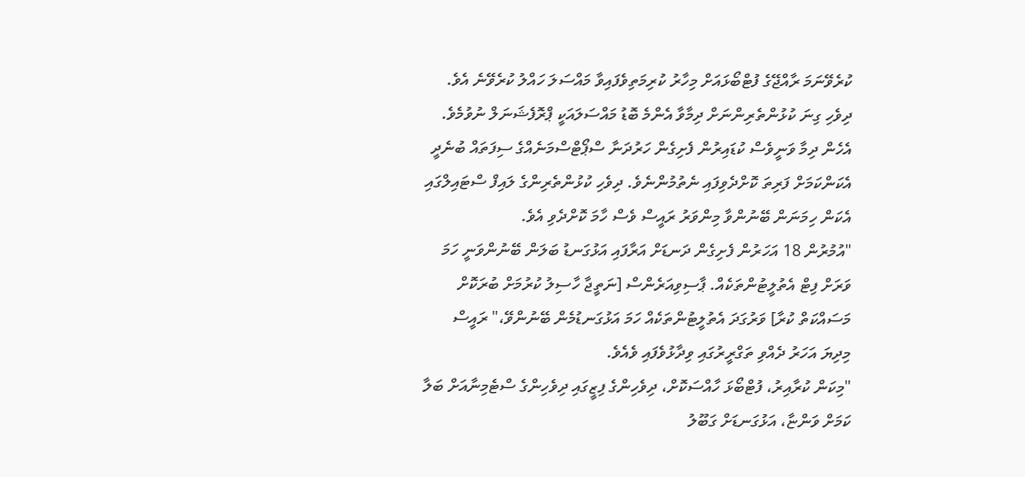ކުރެވޭނަމަ ރާއްޖޭގެ ފުޓްބޯޅައަށް މިހާރު ކުރިމަތިވެފައިވާ މައްސަލަ ހައްލު ކުރެވޭނެ އެވެ. ދިވެހި ގިނަ ކުޅުންތެރިންނަށް ދިމާވާ އެންމެ ބޮޑު މައްސަލައަކީ ޕްރޮފެޝަނަލް ނުވުމެވެ. އެހެން ދިމާ ވަނީވެސް ކުޑައިރުން ފެށިގެން ހަރުދަނާ ސްޕޯޓްސްމަނެއްގެ ސިފަތައް ބުނެދީ އެކަންކަމަށް ފަރިތަ ކޮށްދެވިފައި ނެތުމުންނެވެ. ދިވެހި ކުޅުންތެރިންގެ ލައިފް ސްޓައިލްގައި އެކަން ހިމަނަން ބޭނުންވާ މިންވަރު ރައީސް ވެސް ހާމަ ކޮށްދެވި އެވެ.
"އުމުރުން 18 އަހަރުން ފެށިގެން ދަނޑަށް އަރާފައި އަޅުގަނޑު ބަލަން ބޭނުންވަނީ ހަމަ ވަރަށް ފިޓް އެތުލީޓުންތަކެއް. ޕާސިވިއަރެންސް [ނަތީޖާ ހާސިލު ކުރުމަށް ބުރަކޮށް މަސައްކަތް ކުރާ] ވަރުގަދަ އެތުލީޓުންތަކެއް ހަމަ އަޅުގަނޑުމެން ބޭނުންވޭ،" ރައީސް މިދިޔަ އަހަރު ދެއްވި ތަގްރީރުގައި ވިދާޅުވެފައި ވެއެވެ.
"މިކަން ކުރާއިރު، ފުޓްބޯޅަ ހާއްސަކޮށް، ދިވެހިންގެ ފިޒީގައި ދިވެހިންގެ ސްޓެމިނާއަށް ބަލާ ކަމަށް ވަންޏާ، އަޅުގަނޑަށް ގަބޫލު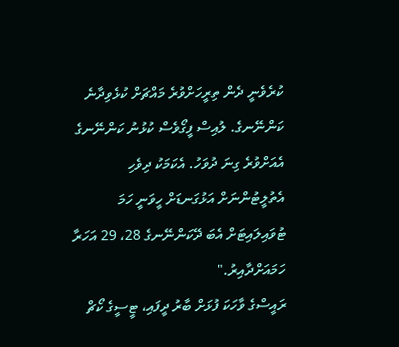ކުރެވެނީ ދެން ތިރީހަށްވުރެ މައްޗަށް ކުޅެވިދާނެ ކަންނޭނގެ. ލުއިސް ފީގޯވެސް ކުޅުނު ކަންނޭނގެ އެއަށްވުރެ ގިނަ ދުވަހު. އެކަމަކު ދިވެހި އެތުލީޓުންނަށް އަޅުގަނޑަށް ހީވަނީ ހަމަ ޓުވައިލައިޓަށް އެބަ ދޭކަންނޭނގެ 28، 29 އަހަރާ ހަމައަށްދާއިރު."
ރައީސްގެ ވާހަކަ ފުޅަށް ބާރު ދީފައި، ޓީސީގެ ކޯޗް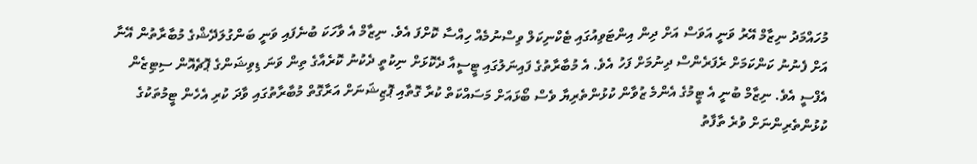މުހައްމަދު ނިޒާމް އޭރު ވަނީ އަވަސް އަށް ދިން އިންޓަވިއުގައި ޓެކްނިކަލް ވިސްނުމެއް ހިއްސާ ކޮށްފަ އެވެ. ނިޒާމް އެ ވާހަކަ ބުނެފައި ވަނީ ބަންގުލަދޭޝްގެ މުބާރާތުން އޭނާ އަށް ފެނުނު ކަންކަމަށް ރެފަރެންސް ދިނުމަށް ފަހު އެވެ. އެ މުބާރާތުގެ ފައިނަލުގައި ޓީސީއާ ދެކޮޅަށް ނިކުތީ ދެކުނު ކޮރެއާގެ ތިން ވަނަ ޑިވިޝަންގެ ޕޮޗެއޮން ސިޓިޒެން އެފްސީ އެވެ. ނިޒާމް ބުނީ އެ ޓީމުގެ އެންމެ ޒުވާން ކުޅުންތެރިޔާ ވެސް ބޯޅައަށް މަސައްކަތް ކުރާ ގޮތާއި ޕޮޒިޝަނަށް އަރާގޮތް މުބާރާތުގައި ވާދަ ކުރި އެހެން ޓީމުތަކުގެ ކުޅުންތެރިންނަށް ވުރެ ތާފާތު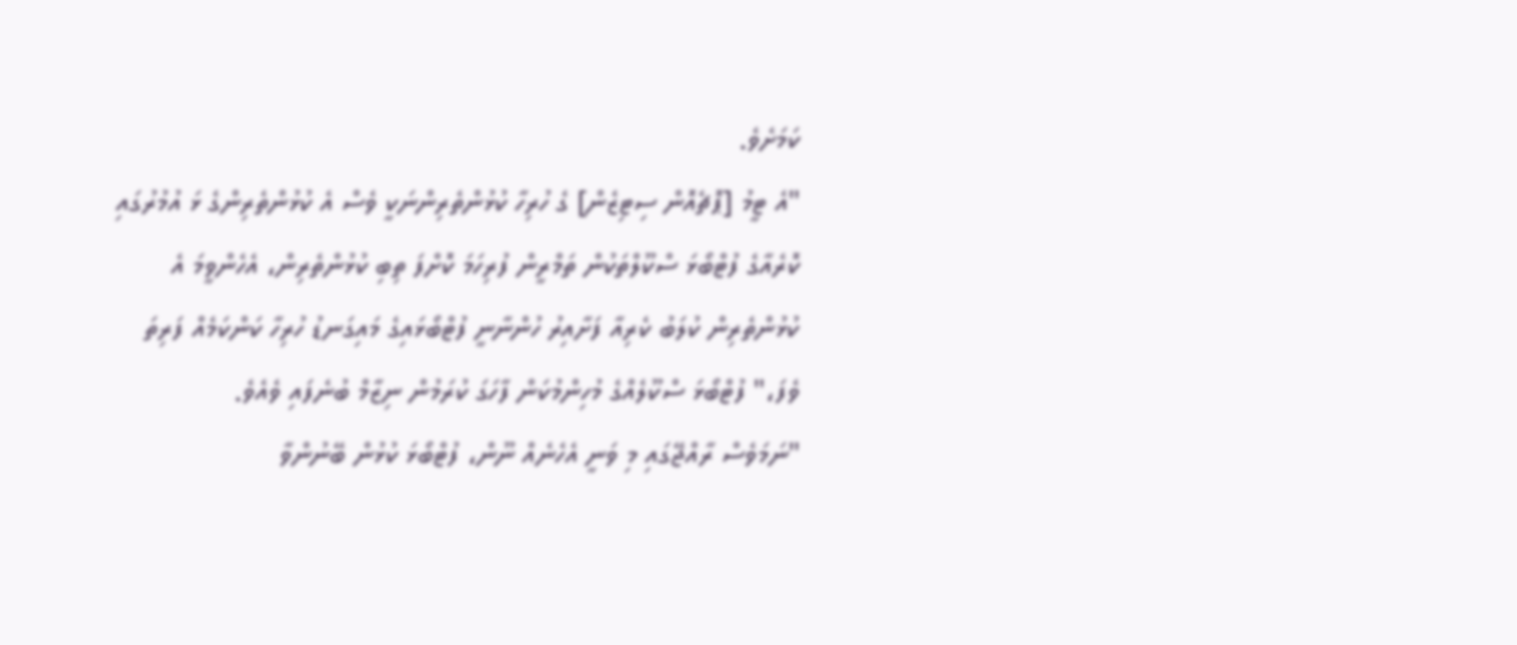ކަމަށެވެ.
"އެ ޓީމު [ޕޮޗެއޮން ސިޓިޒެން] ގެ ހުރިހާ ކުޅުންތެރިންނަކީ ވެސް އެ ކުޅުންތެރިންގެ ޅަ އުމުރުގައި ކޮރެއާގެ ފުޓްބޯޅަ ސްކޫލްތަކުން ތަމްރީން ފުރިހަމަ ކޮށްފަ ތިބި ކުޅުންތެރިން، އެހެންވީމަ އެ ކުޅުންތެރިން ކުލަބު ކެރިއާ ފަށާއިރު ހުންނާނީ ފުޓްބޯޅައިގެ މައިގަނޑު ހުރިހާ ކަންކަމެއް ފަރިތަ ވެފަ،" ފުޓްބޯޅަ ސްކޫލެއްގެ މުހިންމުކަން ފާހަގަ ކުރަމުން ނިޒާމް ބުނެފައި ވެއެވެ.
"ނަމަވެސް ރާއްޖޭގައި މި ވަނީ އެހެނެއް ނޫން، ފުޓްބޯޅަ ކުޅުން ބޭނުންވާ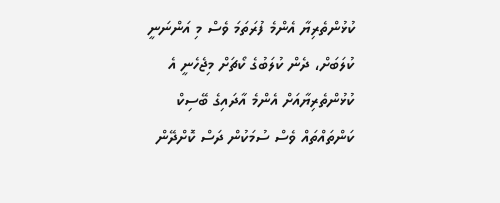ކުޅުންތެރިޔާ އެންމެ ފުރަތަމަ ވެސް މި އަންނަނީ ކުލަބަށް، ދެން ކުލަބުގެ ކޯޗަށް މިޖެހެނީ އެ ކުޅުންތެރިޔާއަށް އެންމެ އާދައިގެ ބޭސިކް ކަންތައްތައް ވެސް ސުމަކުން ދަސް ކޮށްދޭން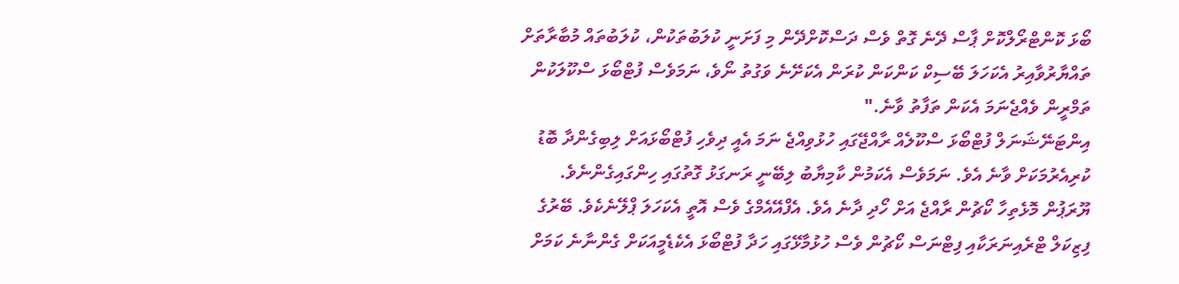ބޯޅަ ކޮންޓްރޯލްކޮށް ޕާސް ދޭނެ ގޮތް ވެސް ދަސްކޮށްދޭން މި ފަށަނީ ކުލަބުތަކުން، ކުލަބުތައް މުބާރާތަށް ތައްޔާރުވާއިރު އެކަހަލަ ބޭސިކް ކަންކަން ކުރަން އެކަށޭނެ ވަގުތު ނޯވެ، ނަމަވެސް ފުޓްބޯޅަ ސްކޫލަކުން ތަމްރީން ވެއްޖެނަމަ އެކަން ތަފާތު ވާނެ."
އިންޓަނޭޝަނަލް ފުޓްބޯޅަ ސްކޫލެއް ރާއްޖޭގައި ހުޅުވިއްޖެ ނަމަ އެއީ ދިވެހި ފުޓްބޯޅައަށް ލިބިގެންދާ ބޮޑު ކުރިއެރުމަކަށް ވާނެ އެވެ. ނަމަވެސް އެކަމުން ކާމިޔާބު ލިބޭނީ ރަނގަޅު ގޮތުގައި ހިންގައިގެންނެވެ. ޔޫރަޕުން މޮޅެތިހާ ކޯޗުން ރާއްޖެ އަށް ހޯދި ދާނެ އެވެ. އެފްއޭއެމްގެ ވެސް އޮތީ އެކަހަލަ ޕްލޭނެކެވެ. ބޭރުގެ ފިޒިކަލް ޓްރެއިނަރަކާއި ފިޓްނަސް ކޯޗުން ވެސް ހުޅުމާޅޭގައި ހަދާ ފުޓްބޯޅަ އެކެޑެމީއަކަށް ގެންނާނެ ކަމަށް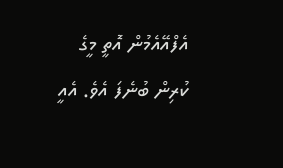އެފްއޭއެމުން އޮތީ މީގެ ކުރިން ބުނެފަ އެވެ. އެއީ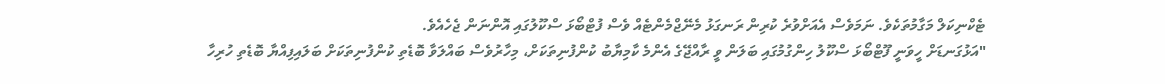ޓެކްނިކަލް މަގާމުތަކެވެ. ނަމަވެސް އެއަށްވުރެ ކުރިން ރަނގަޅު މެނޭޖްމެންޓެއް ވެސް ފުޓްބޯޅަ ސްކޫލުގައި އޮންނަން ޖެހެއެވެ.
"އަޅުގަނޑަށް ހީވަނީ ފޫޓްބޯޅަ ސްކޫލު ހިންގުމުގައި ބަލަން ވީ ރާއްޖޭގެ އެންމެ ކާމިޔާބު ކުންފުނިތަކަށް، މިހާރުވެސް ބައްލަވާ ބޮޑެތި ކުންފުނިތަކަށް ބަލައިފިއްޔާ ބޮޑެތި ހުރިހާ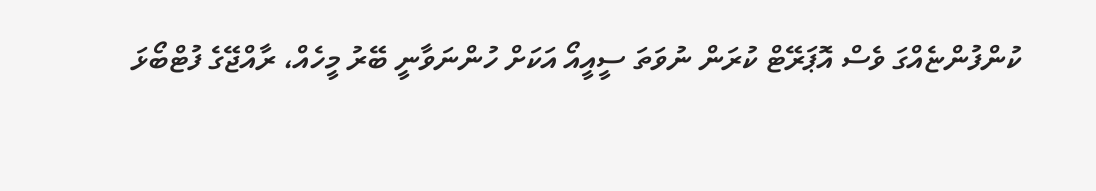ކުންފުންޏެއްގަ ވެސް އޮޕަރޭޓް ކުރަން ނުވަތަ ސީއީއޯ އަކަށް ހުންނަވާނީ ބޭރު މީހެއް، ރާއްޖޭގެ ފުޓްބޯޅަ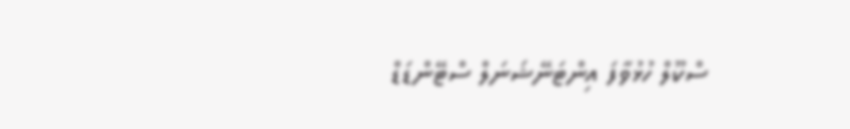ސްކޫލް ހުޅުވާފަ އިންޓަނޭޝަނަލް ސްޓޭންޑަޑް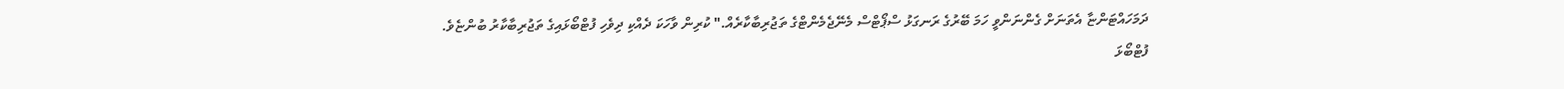ދަމަހައްޓަންޏާ އެތަނަށް ގެންނަންވީ ހަމަ ބޭރުގެ ރަނގަޅު ސްޕޯޓްސް މެނޭޖެމެންޓްގެ ތަޖުރިބާކާރެއް." ކުރިން ވާހަކަ ދެއްކި ދިވެހި ފުޓްބޯޅައިގެ ތަޖުރިބާކާރު ބުންޏެވެ.
ފުޓްބޯޅަ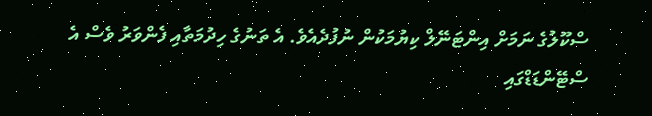ސްކޫލުގެ ނަމަށް އިންޓަނޭލް ކިޔުމަކުން ނުފުދެއެވެ. އެ ތަނުގެ ހިދުމަތާއި ފެންވަރު ވެސް އެ ސްޓޭންޑަޑްގައި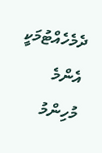ދެމެހެއްޓުމަކީ އެންމެ މުހިންމު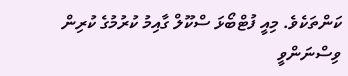ކަންތަކެވެ. މިއީ ފުޓްބޯޅަ ސްކޫލް ގާއިމު ކުރުމުގެ ކުރިން ވިސްނަންވީ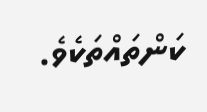ކަންތައްތަކެވެ.